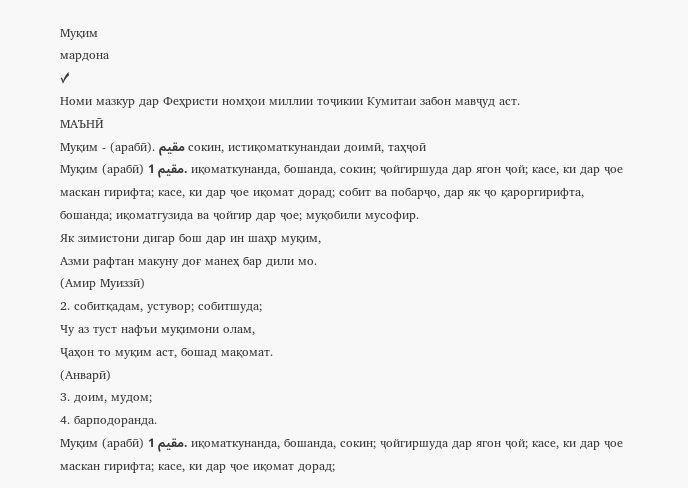Муқим
мардона
✓
Номи мазкур дар Феҳристи номҳои миллии тоҷикии Кумитаи забон мавҷуд аст.
МАЪНӢ
Муқим - (арабӣ). مقیم сокин, истиқоматкунандаи доимӣ, таҳҷоӣ
Муқим (арабӣ) مقيم 1. иқоматкунанда, бошанда, сокин; ҷойгиршуда дар ягон ҷой; касе, ки дар ҷое маскан гирифта; касе, ки дар ҷое иқомат дорад; собит ва побарҷо, дар як ҷо қароргирифта, бошанда; иқоматгузида ва ҷойгир дар ҷое; муқобили мусофир.
Як зимистони дигар бош дар ин шаҳр муқим,
Азми рафтан макуну доғ манеҳ бар дили мо.
(Амир Муиззӣ)
2. собитқадам, устувор; собитшуда;
Чу аз туст нафъи муқимони олам,
Ҷаҳон то муқим аст, бошад мақомат.
(Анварӣ)
3. доим, мудом;
4. барподоранда.
Муқим (арабӣ) مقيم 1. иқоматкунанда, бошанда, сокин; ҷойгиршуда дар ягон ҷой; касе, ки дар ҷое маскан гирифта; касе, ки дар ҷое иқомат дорад;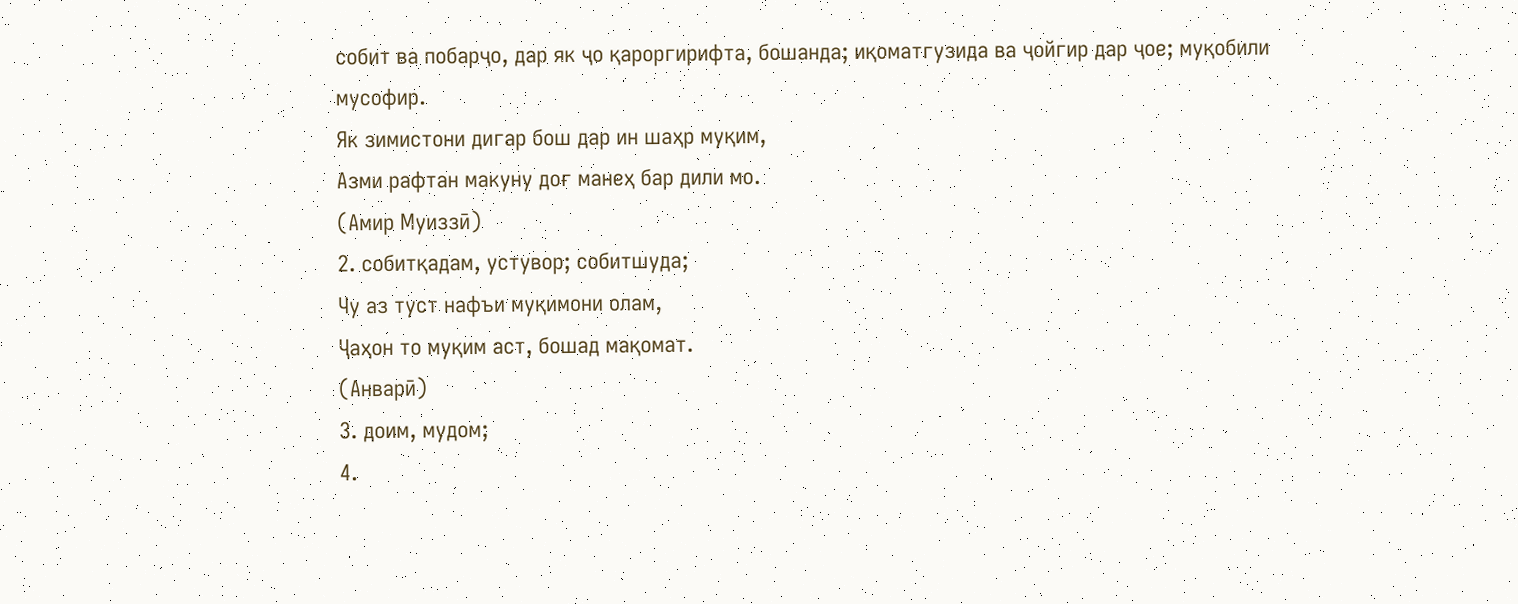собит ва побарҷо, дар як ҷо қароргирифта, бошанда; иқоматгузида ва ҷойгир дар ҷое; муқобили мусофир.
Як зимистони дигар бош дар ин шаҳр муқим,
Азми рафтан макуну доғ манеҳ бар дили мо.
(Амир Муиззӣ)
2. собитқадам, устувор; собитшуда;
Чу аз туст нафъи муқимони олам,
Ҷаҳон то муқим аст, бошад мақомат.
(Анварӣ)
3. доим, мудом;
4.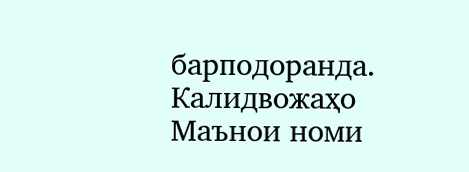барподоранда.
Калидвожаҳо
Маънои номи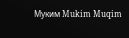Муким Mukim Muqim